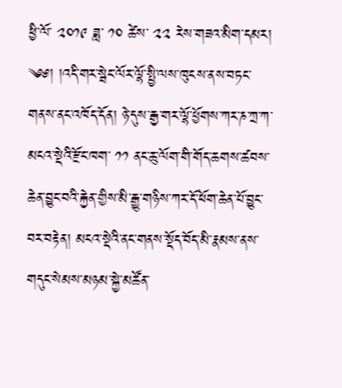ཕྱི་ལོ་ ༢༠༡༩ ཟླ་ ༡༠ ཚེས་ ༢༢ རེས་གཟའ་མིག་དམར།
༄༅། །འདི་གར་སྦེང་ལོར་ལྷོ་སྤྱི་ལས་ཁུངས་ནས་བཏང་གནས་ནང་འཁོད་དོན། ཉེ་དུས་རྒྱ་གར་ལྷོ་ཕྱོགས་ཀར་ཎ་ཀྲ་ཀ་མངའ་སྡེའི་རྫོང་ཁག་ ༡༡ ནང་ཆུ་ལོག་གི་གོད་ཆགས་ཚབས་ཆེན་བྱུང་བའི་རྐྱེན་གྱིས་མི་རྒྱུ་གཉིས་ཀར་དོ་ཕོག་ཆེན་པོ་བྱུང་བར་བརྟེན། མངའ་སྡེའི་ནང་གནས་སྡོད་བོད་མི་རྣམས་ནས་གདུང་སེམས་མཉམ་སྐྱེ་མཚོན་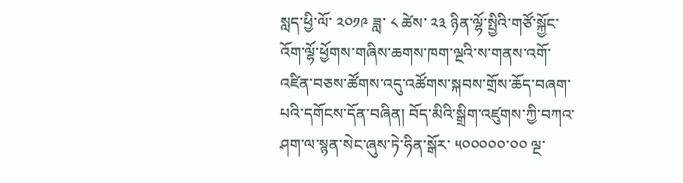སླད་ཕྱི་ལོ་ ༢༠༡༩ ཟླ་ ༨ ཚེས་ ༢༣ ཉིན་ལྷོ་སྤྱིའི་གཙོ་སྐྱོང་འོག་ལྷོ་ཕྱོགས་གཞིས་ཆགས་ཁག་ལྔའི་ས་གནས་འགོ་འཛིན་བཅས་ཚོགས་འདུ་འཚོགས་སྐབས་གྲོས་ཆོད་བཞག་པའི་དགོངས་དོན་བཞིན། བོད་མིའི་སྒྲིག་འཛུགས་ཀྱི་བཀའ་ཤག་ལ་སྙན་སེང་ཞུས་ཏེ་ཧིན་སྒོར་ ༥༠༠༠༠༠་༠༠ ལྔ་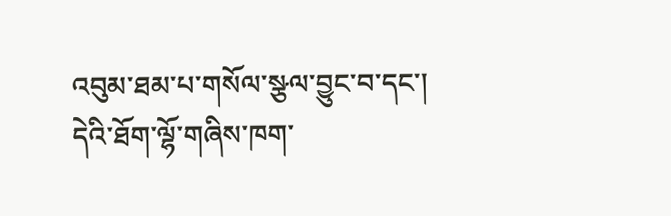འབུམ་ཐམ་པ་གསོལ་སྩལ་བྱུང་བ་དང་།
དེའི་ཐོག་ལྷོ་གཞིས་ཁག་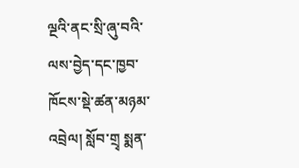ལྔའི་ནང་སྲི་ཞུ་བའི་ལས་བྱེད་དང་ཁྱབ་ཁོངས་སྡེ་ཚན་མཉམ་འབྲེལ། སློབ་གྲྭ སྨན་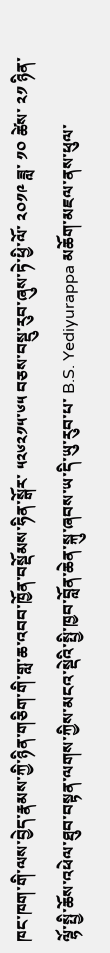ཁང་ཁག་གི་ལས་བྱེད་རྣམས་ཀྱི་ཉིན་གཅིག་གི་གླ་ཆ་འབབ་ཁྱོན་བསྡོམས་ཧིན་སྒོར་ ༥༢༦༢༡༥་༦༥ བཅས་བསྡུ་རུབ་ཞུས་ཏེ་ཕྱི་ལོ་ ༢༠༡༩ ཟླ་ ༡༠ ཚེས་ ༢༡ ཉིན་ལྷོ་སྤྱི་ཆོས་འཕེལ་ཐུབ་བསྟན་ལགས་ཀྱིས་མངའ་སྡེའི་སྤྱི་ཁྱབ་བློན་ཆེན་སྐུ་ཞབས་ཡ་དི་ཡུ་རུབ་པ་ B.S. Yediyurappa མཆོག་མཇལ་ནས་ཕུལ་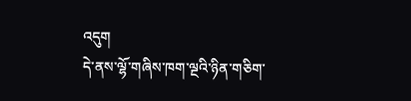འདུག
དེ་ནས་ལྷོ་གཞིས་ཁག་ལྔའི་ཉིན་གཅིག་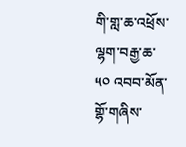གི་གླ་ཆ་འཕྲོས་ལྷག་བརྒྱ་ཆ་ ༥༠ འབབ་མོན་གྷོ་གཞིས་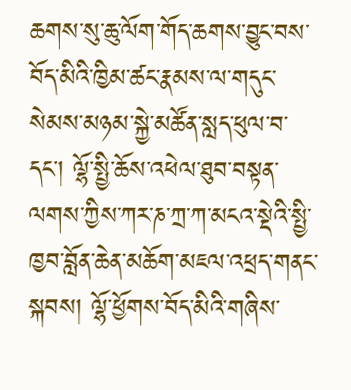ཆགས་སུ་ཆུ་ལོག་གོད་ཆགས་བྱུང་བས་བོད་མིའི་ཁྱིམ་ཚང་རྣམས་ལ་གདུང་སེམས་མཉམ་སྐྱེ་མཚོན་སླད་ཕུལ་བ་དང་། ལྷོ་སྤྱི་ཆོས་འཕེལ་ཐུབ་བསྟན་ལགས་ཀྱིས་ཀར་ཎ་ཀྲ་ཀ་མངའ་སྡེའི་སྤྱི་ཁྱབ་བློན་ཆེན་མཆོག་མཇལ་འཕྲད་གནང་སྐབས། ལྷོ་ཕྱོགས་བོད་མིའི་གཞིས་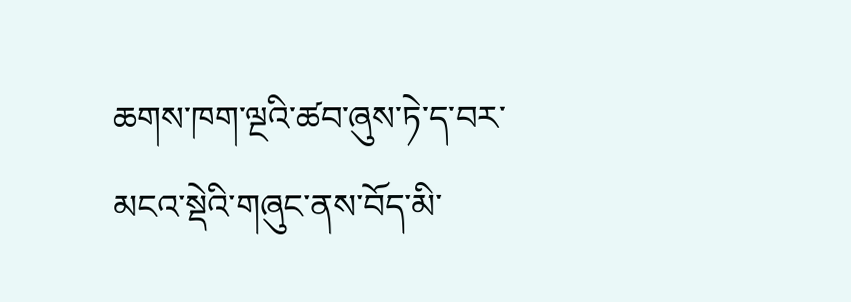ཆགས་ཁག་ལྔའི་ཚབ་ཞུས་ཏེ་ད་བར་མངའ་སྡེའི་གཞུང་ནས་བོད་མི་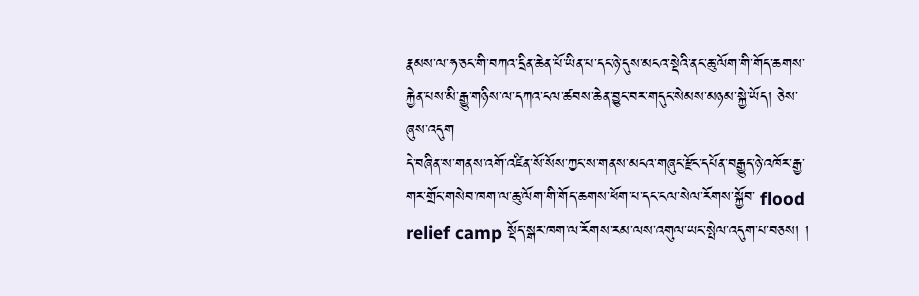རྣམས་ལ་ཧ་ཅང་གི་བཀའ་དྲིན་ཆེན་པོ་ཡིན་པ་དང་ཉེ་དུས་མངའ་སྡེའི་ནང་ཆུ་ལོག་གི་གོད་ཆགས་རྐྱེན་པས་མི་རྒྱུ་གཉིས་ལ་དཀའ་ངལ་ཚབས་ཆེན་བྱུང་བར་གདུང་སེམས་མཉམ་སྐྱེ་ཡོད། ཅེས་ཞུས་འདུག
དེ་བཞིན་ས་གནས་འགོ་འཛིན་སོ་སོས་ཀྱང་ས་གནས་མངའ་གཞུང་རྫོང་དཔོན་བརྒྱུད་ཉེ་འཁོར་རྒྱ་གར་གྲོང་གསེབ་ཁག་ལ་ཆུ་ལོག་གི་གོད་ཆགས་ཕོག་པ་དང་ངལ་སེལ་རོགས་སྐྱོབ་ flood relief camp སྡོད་སྒར་ཁག་ལ་རོགས་རམ་ལས་འགུལ་ཡང་སྤེལ་འདུག་པ་བཅས། །